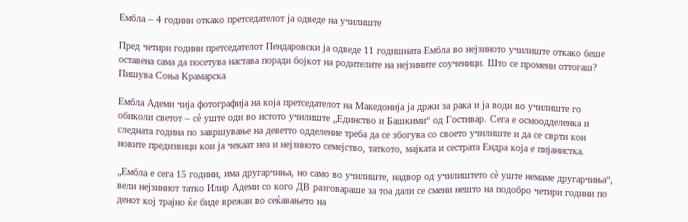Ембла – 4 години откако претседателот ја одведе на училиште

Пред четири години претседателот Пендаровски ја одведе 11 годишната Ембла во нејзиното училиште откако беше оставена сама да посетува настава поради бојкот на родителите на нејзините соученици. Што се промени оттогаш? Пишува Соња Крамарска

Ембла Адеми чија фотографија на која претседателот на Македонија ја држи за рака и ја води во училиште го обиколи светот – сѐ уште оди во истото училиште „Единство и Башкими“ од Гостивар. Сега е осмоодделенка и следната година по завршување на деветто одделение треба да се збогува со своето училиште и да се сврти кон новите предизвици кои ја чекаат неа и нејзиното семејство, таткото, мајката и сестрата Ендра која е пијанистка.

„Ембла е сега 15 години, има другарчиња, но само во училиште, надвор од училиштето сѐ уште немаме другарчиња“, вели нејзиниот татко Илир Адеми со кого ДВ разговараше за тоа дали се смени нешто на подобро четири години по денот кој трајно ќе биде врежан во сеќавањето на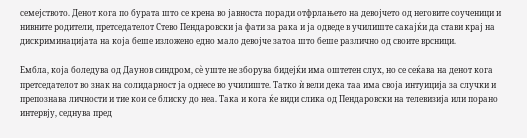семејството. Денот кога по бурата што се крена во јавноста поради отфрлањето на девојчето од неговите соученици и нивните родители, претседателот Стево Пендаровски ја фати за рака и ја одведе в училиште сакајќи да стави крај на дискриминацијата на која беше изложено едно мало девојче затоа што беше различно од своите врсници.

Ембла, која боледува од Даунов синдром, сѐ уште не зборува бидејќи има оштетен слух, но се сеќава на денот кога претседателот во знак на солидарност ја однесе во училиште. Татко ѝ вели дека таа има своја интуиција за случки и препознава личности и тие кои се блиску до неа. Така и кога ќе види слика од Пендаровски на телевизија или порано интервју, седнува пред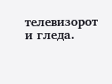телевизорот и гледа.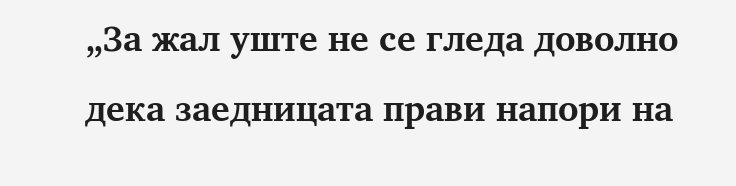„За жал уште не се гледа доволно дека заедницата прави напори на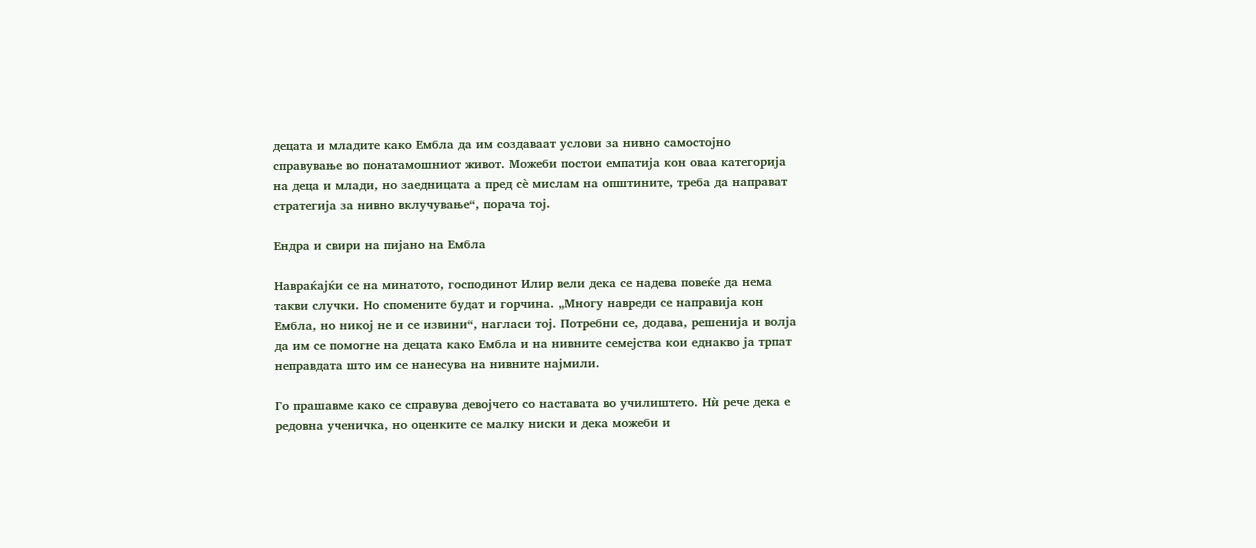децата и младите како Ембла да им создаваат услови за нивно самостојно справување во понатамошниот живот. Можеби постои емпатија кон оваа категорија на деца и млади, но заедницата а пред сѐ мислам на општините, треба да направат стратегија за нивно вклучување“, порача тој.

Ендра и свири на пијано на Ембла

Навраќајќи се на минатото, господинот Илир вели дека се надева повеќе да нема такви случки. Но спомените будат и горчина. „Многу навреди се направија кон Ембла, но никој не и се извини“, нагласи тој. Потребни се, додава, решенија и волја да им се помогне на децата како Ембла и на нивните семејства кои еднакво ја трпат неправдата што им се нанесува на нивните најмили.

Го прашавме како се справува девојчето со наставата во училиштето. Нѝ рече дека е редовна ученичка, но оценките се малку ниски и дека можеби и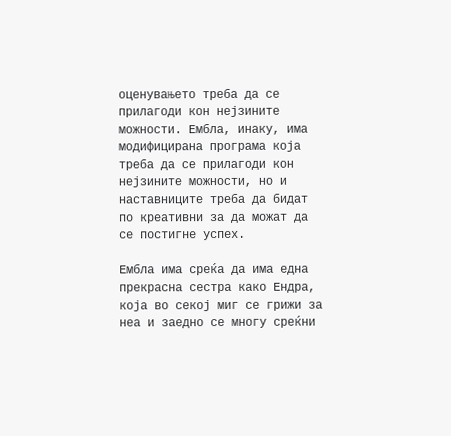оценувањето треба да се прилагоди кон нејзините можности. Ембла, инаку, има модифицирана програма која треба да се прилагоди кон нејзините можности, но и наставниците треба да бидат по креативни за да можат да се постигне успех.

Ембла има среќа да има една прекрасна сестра како Ендра, која во секој миг се грижи за неа и заедно се многу среќни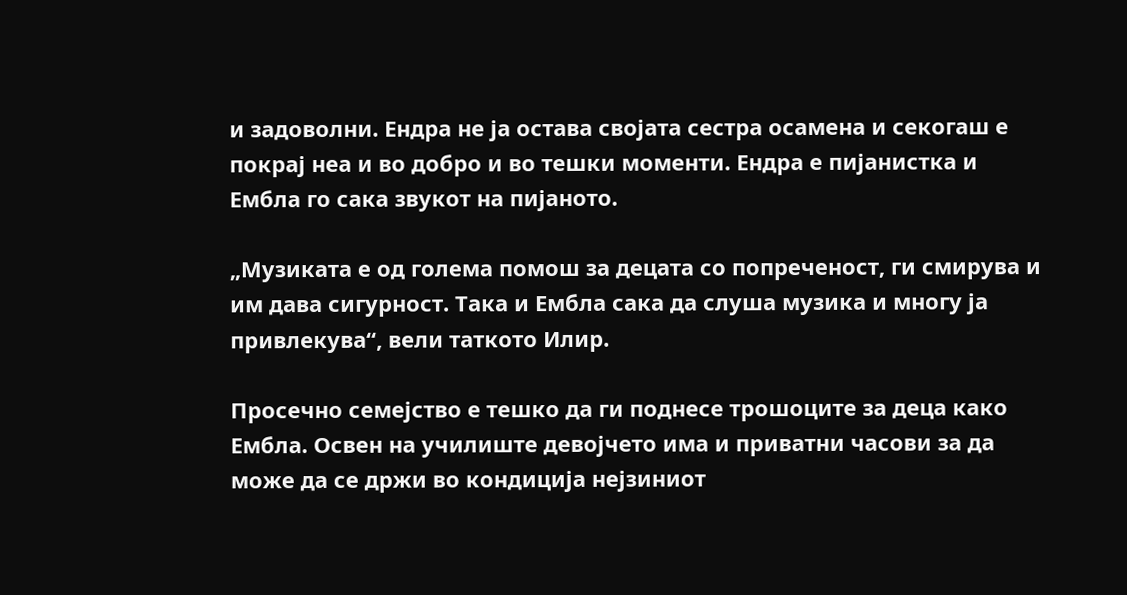и задоволни. Ендра не ја остава својата сестра осамена и секогаш е покрај неа и во добро и во тешки моменти. Ендра е пијанистка и Ембла го сака звукот на пијаното.

„Музиката е од голема помош за децата со попреченост, ги смирува и им дава сигурност. Така и Ембла сака да слуша музика и многу ја привлекува“, вели таткото Илир.

Просечно семејство е тешко да ги поднесе трошоците за деца како Ембла. Освен на училиште девојчето има и приватни часови за да може да се држи во кондиција нејзиниот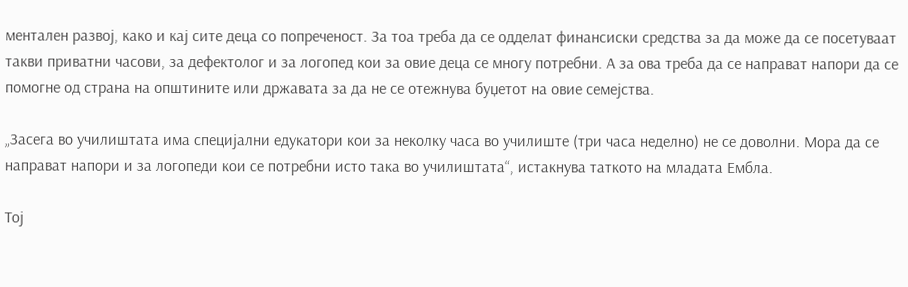ментален развој, како и кај сите деца со попреченост. За тоа треба да се одделат финансиски средства за да може да се посетуваат такви приватни часови, за дефектолог и за логопед кои за овие деца се многу потребни. А за ова треба да се направат напори да се помогне од страна на општините или државата за да не се отежнува буџетот на овие семејства.

„Засега во училиштата има специјални едукатори кои за неколку часа во училиште (три часа неделно) не се доволни. Мора да се направат напори и за логопеди кои се потребни исто така во училиштата“, истакнува таткото на младата Ембла.

Тој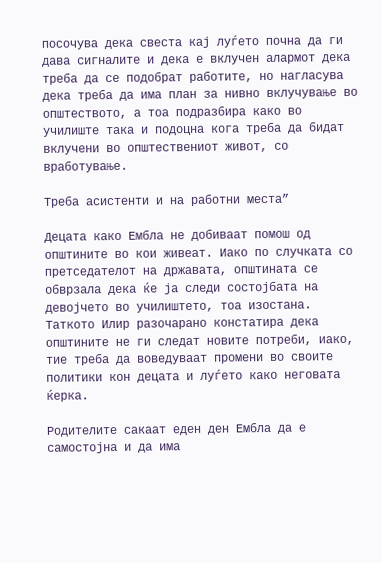посочува дека свеста кај луѓето почна да ги дава сигналите и дека е вклучен алармот дека треба да се подобрат работите, но нагласува дека треба да има план за нивно вклучување во општеството, а тоа подразбира како во училиште така и подоцна кога треба да бидат вклучени во општествениот живот, со вработување.

Треба асистенти и на работни места”

Децата како Ембла не добиваат помош од општините во кои живеат. Иако по случката со претседателот на државата, општината се обврзала дека ќе ја следи состојбата на девојчето во училиштето, тоа изостана. Таткото Илир разочарано констатира дека општините не ги следат новите потреби, иако, тие треба да воведуваат промени во своите политики кон децата и луѓето како неговата ќерка.

Родителите сакаат еден ден Ембла да е самостојна и да има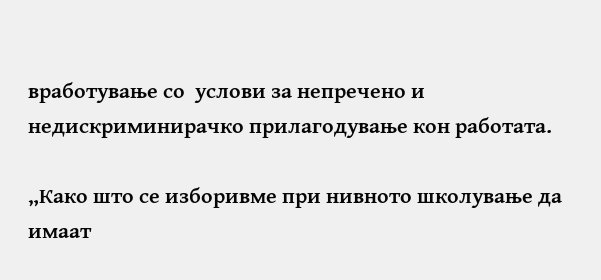вработување со  услови за непречено и недискриминирачко прилагодување кон работата.

„Како што се изборивме при нивното школување да имаат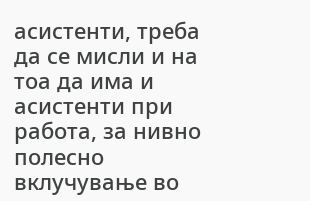асистенти, треба да се мисли и на тоа да има и асистенти при работа, за нивно полесно вклучување во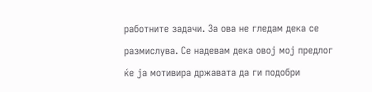работните задачи. За ова не гледам дека се размислува. Се надевам дека овој мој предлог ќе ја мотивира државата да ги подобри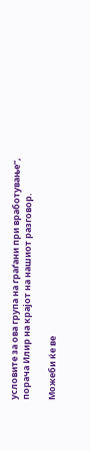условите за ова група на граѓани при вработување“, порача Илир на крајот на нашиот разговор.

Можеби ќе ве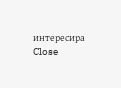интересира
Close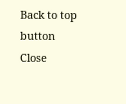Back to top button
Close